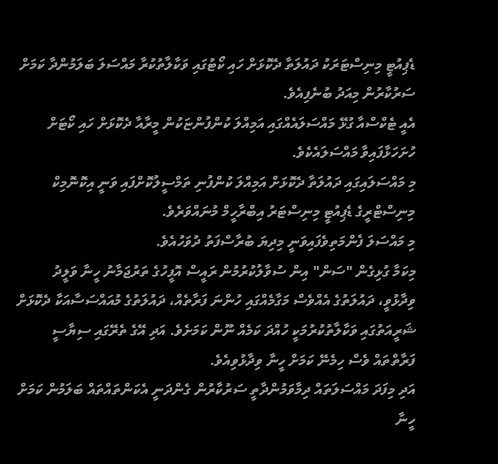ޑެޕިއުޓީ މިނިސްޓަރަކު ދައުލަތާ ދެކޮޅަށް ހައި ކޯޓުގައި ވަކާލާތުކުރާ މައްސަލަ ބަލަމުންދާ ކަމަށް ސަރުކާރުން މިއަދު ބުނެފިއެވެ.
އެއީ ޓެކްސްއާ ގުޅޭ މައްސަލައެއްގައި އަމިއްލަ ކުންފުންޏަކުން މީރާއާ ދެކޮޅަށް ހައި ކޯޓަށް ހުށަހަޅާފައިވާ މައްސަލައެކެވެ.
މި މައްސަލައިގައި ދައުލަތާ ދެކޮޅަށް އަމިއްލަ ކުންފުނި ތަމްސީލުކޮށްފައި ވަނީ އިކޮނޮމިކް މިނިސްޓްރީގެ ޑެޕިއުޓީ މިނިސްޓަރު އިބްރާހީމް މުނައްވަރެވެ.
މި މައްސަލަ ފެންމަތިވެފައިވަނީ މިދިޔަ ބުރާސްފަތު ދުވަހުއެވެ.
މިކަމާ ގުޅިގެން "ސަން" އިން ސުވާލުކުރުމުން ރައީސް އޮފީހުގެ ތަރުޖަމާނު ހީނާ ވަލީދު ވިދާޅުވީ، ދައުލަތުގެ އެއްވެސް މަގާމެއްގައި ހުންނަ ފަރާތެއް، ދައުލަތުގެ މުއައްސަސާއަކާ ދެކޮޅަށް ޝަރީއަތުގައި ވަކާލާތުކުރުމަކީ ހުއްދަ ކަމެއް ނޫން ކަމަށެވެ. އަދި އޭގެ ތެރޭގައި ސިޔާސީ ފަރާތްތައް ވެސް ހިމެނޭ ކަމަށް ހީނާ ވިދާޅުވިއެވެ.
އަދި މިފަދަ މައްސަލަތައް ދިމާވަމުންދާތީ ސަރުކާރުން ގެންދަނީ އެކަންތައްތައް ބަލަމުން ކަމަށް ހީނާ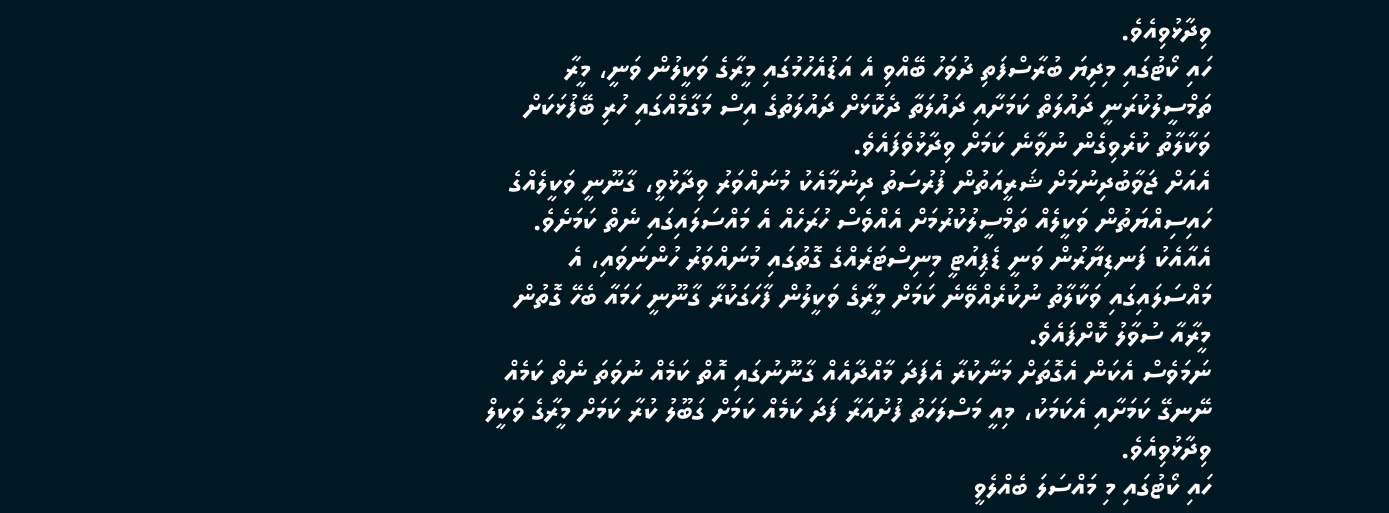ވިދާޅުވިއެވެ.
ހައި ކޯޓުގައި މިދިޔަ ބުރާސްފަތި ދުވަހު ބޭއްވި އެ އަޑުއެހުމުގައި މީރާގެ ވަކީލުން ވަނީ، މީރާ ތަމްސީލުކުރަނީ ދައުލަތް ކަމަށާއި ދައުލަތާ ދެކޮޅަށް ދައުލަތުގެ އިސް މަގާމެއްގައި ހުރި ބޭފުޅަކަށް ވަކާލާތު ކުރެވިގެން ނުވާނެ ކަމަށް ވިދާޅުވެފައެވެ.
އެއަށް ޖަވާބުދިނުމަށް ޝަރީއަތުން ފުރުސަތު ދިނުމާއެކު މުނައްވަރު ވިދާޅުވީ، ގާނޫނީ ވަކީލެއްގެ ހައިސިއްޔަތުން ވަކީލެއް ތަމްސީލުކުރުމަށް އެއްވެސް ހުރަހެއް އެ މައްސަލައިގައި ނެތް ކަމަށެވެ.
އެއާއެކު ފަނޑިޔާރުން ވަނީ ޑެޕިއުޓީ މިނިސްޓަރެއްގެ ގޮތުގައި މުނައްވަރު ހުންނަވައި، އެ މައްސަލައިގައި ވަކާލާތު ނުކުރެއްވޭނެ ކަމަށް މީރާގެ ވަކީލުން ފާހަގަކުރާ ގާނޫނީ ހަމައާ ބެހޭ ގޮތުން މީރާއާ ސުވާލު ކޮށްފައެވެ.
ނަމަވެސް އެކަން އެގޮތަށް މަނާކުރާ އެފަދަ މާއްދާއެއް ގާނޫނުގައި އޮތް ކަމެއް ނުވަތަ ނެތް ކަމެއް ނޭނގޭ ކަމަށާއި އެކަމަކު، މިއީ މަސްލަހަތު ފުށުއަރާ ފަދަ ކަމެއް ކަމަށް ގަބޫލު ކުރާ ކަމަށް މީރާގެ ވަކީލް ވިދާޅުވިއެވެ.
ހައި ކޯޓުގައި މި މައްސަލަ ބެއްލެވީ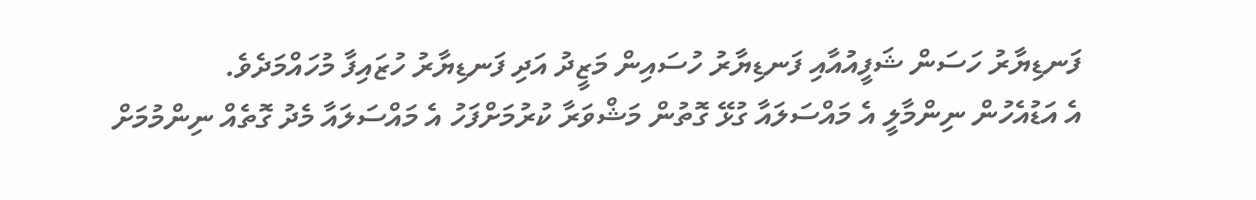ފަނޑިޔާރު ހަސަން ޝަފީއުއާއި ފަނޑިޔާރު ހުސައިން މަޒީދު އަދި ފަނޑިޔާރު ހުޒައިފާ މުހައްމަދެވެ.
އެ އަޑުއެހުން ނިންމާލީ އެ މައްސަލައާ ގުޅޭ ގޮތުން މަޝްވަރާ ކުރުމަށްފަހު އެ މައްސަލައާ މެދު ގޮތެއް ނިންމުމަށް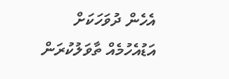އެހެން ދުވަހަކަށް އަޑުއެހުމެއް ތާވަލުކުރަން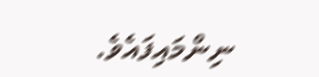ނިންމައިފައެވެ.